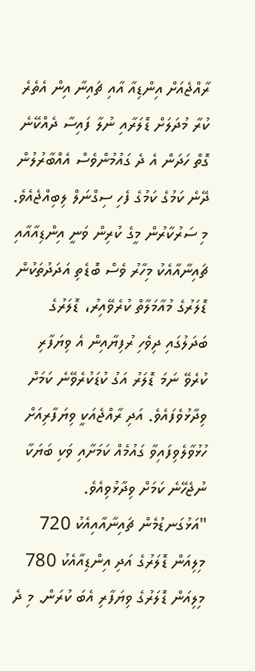ރާއްޖެއަށް އިންޑިއާ އާއި ޗައިނާ އިން އެތެރެ ކުރާ މުދަލަށް ޑޮލަރާއި ނުލާ ފައިސާ ދެއްކޭނެ ގޮތް ހަދަން އެ ދެ ގައުމުންވެސް އެއްބާރުލުން ދޭނެ ކަމުގެ ކަމުގެ ފެހި ސިގްނަލް ލިބިއްޖެއެވެ.
މި ސަރުކާރުން މީގެ ކުރިން ވަނީ އިންޑިއާއާއި ޗައިނާއާއެކު މިހާރު ވެސް ބޮޑެތި އަދަދުތަކުން ޑޮލަރުގެ މުއާމަލާތް ކުރެވޭއިރު، ޑޮލަރުގެ ބަދަލުގައި ދިވެހި ރުފިޔާއިން އެ ވިޔަފާރި ކުރެވޭ ނަމަ ޑޮލަރު އަގު ކުޑަކުރެވޭނެ ކަމަށް ވިދާޅުވެފައެވެ. އަދި ރާއްޖެއަކީ ވިޔަފާރިއަށް ހުޅުވާލެވިފައިވާ ގައުމެއް ކަމަށާއި ވަކި ބަޔަކާ ނުޖެހޭނެ ކަމަށް ވިދާޅުވިއެވެ.
"އަޅުގަނޑުމެން ޗައިނާއާއިއެކު 720 މިލިއަން ޑޮލަރުގެ އަދި އިންޑިއާއެކު 780 މިލިއަން ޑޮލަރުގެ ވިޔަފާރި އެބަ ކުރަން. މި ދެ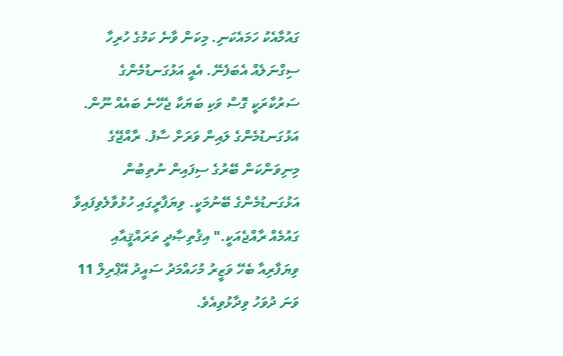ގައުމާއެކު ހަމައެކަނި. މިކަން ވާނެ ކަމުގެ ހުރިހާ ސިގްނަލެއް އެބަފެނޭ. އެއީ އަޅުގަނޑުމެންގެ ސަރުކާރަކީ ގޮސް ވަކި ބަޔަކާ ޖެހޭނެ ބައެއް ނޫން. އަޅުގަނޑުމެންގެ ލައިން ވަރަށް ސާފު. ރާއްޖޭގެ މިނިވަންކަން ބޭރުގެ ސިފައިން ނުތިބުން އަޅުގަނޑުމެންގެ ބޭނުމަކީ. ވިޔަފާރީގައި ހުޅުވާލެވިފައިވާ ގައުމެއް ރާއްޖެއަކީ." އިޤުތިޞާދީ ތަރައްޤީއާއި ވިޔަފާރިއާ ބެހޭ ވަޒީރު މުހައްމަދު ސައީދު އޭޕްރިލް 11 ވަނަ ދުވަހު ވިދާޅުވިއެވެ.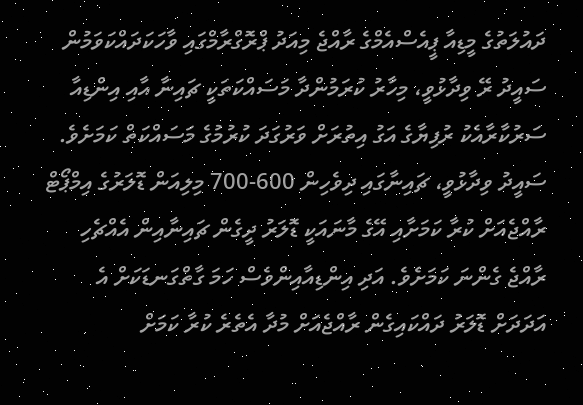ދައުލަތުގެ މީޑިއާ ޕީއެސްއެމްގެ ރާއްޖެ މިއަދު ޕްރޮގްރާމްގައި ވާހަކަދައްކަވަމުން ސައީދު ރޭ ވިދާޅުވީ، މިހާރު ކުރަމުންދާ މަސައްކަތަކީ ޗައިނާ އާއި އިންޑިއާ ސަރުކާރާއެކު ރުފިޔާގެ އަގު އިތުރަށް ވަރުގަދަ ކުރުމުގެ މަސައްކަތް ކަމަށެވެ.
ސައީދު ވިދާޅުވީ، ޗައިނާގައި ދިވެހިން 600-700 މިލިއަން ޑޮލަރުގެ އިމްޕޯޓް ރާއްޖެއަށް ކުރާ ކަމަށާއި އޭގެ މާނައަކީ ޑޮލަރު ދީގެން ޗައިނާއިން އެއްޗެހި ރާއްޖެ ގެންނަ ކަމަށެވެ. އަދި އިންޑިއާއިންވެސް ހަމަ ގާތްގަނޑަކަށް އެ އަދަދަށް ޑޮލަރު ދައްކައިގެން ރާއްޖެއަށް މުދާ އެތެރެ ކުރާ ކަމަށް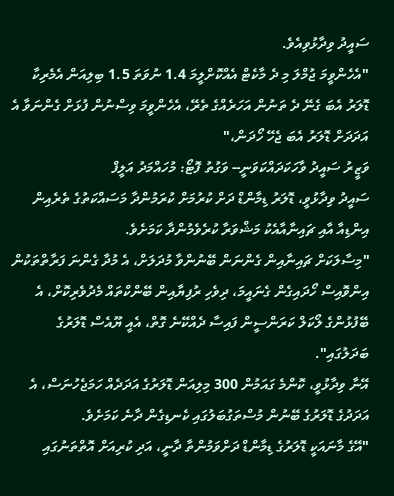ސައީދު ވިދާޅުވިއެވެ.
"އެހެންވީމަ ޖުމްލަ މި ދެ މާކެޓް އެއްކޮށްލީމަ 1.4 ނުވަތަ 1.5 ބިލިއަން އެމެރިކާ ޑޮލަރު އެބަ ގެނޭ ދެ ތަނުން އަހަރެއްގެ ތެރޭ، އެހެންވީމަ ވިސްނުން ފުޅަށް ގެންނަވާ އެ އަދަދަށް ޑޮލަރު އެބަ ޖެހޭ ހޯދަން،"
ވަޒީރު ސައީދު ވާހަކަދައްކަވަނީ-- ވަގުތު ފޮޓޯ: މުހައްމަދު އަލީފް
ސައީދު ވިދާޅުވީ، ޑޮލަރު ޑިމާންޑް ދަށް ކުރުމަށް ކުރަމުންދާ މަސައްކަތުގެ ތެރެއިން އިންޑިއާ އާއި ޗައިނާއާއެކު މަޝްވަރާ ކުރެވެމުންދާ ކަމަށެވެ.
"މިސާލަކަށް ޗައިނާއިން ގެންނަން ބޭނުންވާ މުދަލަށް، އެ މުދާ ގެންނަ ފަރާތްތަކުން އިންވޮއިސް ހޯދައިގެން ގެނައީމަ، ދިވެހި ރުފިޔާއިން ބޭންކްތައް މެދުވެރިކޮށް، އެ ބޭފުޅުންގެ ލޯކަލް ކަރަންސީން ފައިސާ ދެއްކޭނެ ގޮތް، އެއީ ޔޫއެސް ޑޮލަރުގެ ބަދަލުގައި".
އޭނާ ވިދާޅުވީ، ކޮންމެ ގައަމުން 300 މިލިއަން ޑޮލަރުގެ އަދަދެއް ހަމަޖެހުނަސް، އެ އަދަދުގެ ޑޮލަރުގެ ބޭނުން މުސްތަގުބަލުގައި ކެނޑިގެން ދާނެ ކަމަށެވެ.
"އޭގެ މާނައަކީ ޑޮލަރުގެ ޑިމާންޑް ދަށްވަމުންތާ ދާނީ، އަދި ކުރިއަށް އޮތްތަނުގައި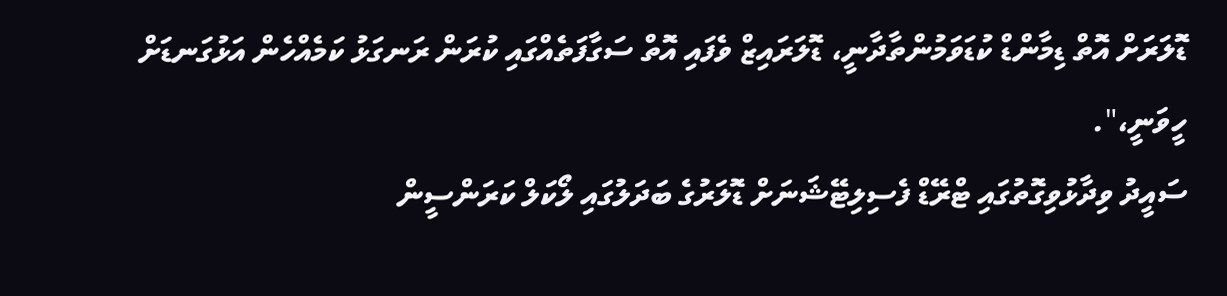ޑޮލަރަށް އޮތް ޑިމާންޑް ކުޑަވަމުންތާދާނީ، ޑޮލަރައިޒް ވެފައި އޮތް ސަގާފަތެއްގައި ކުރަން ރަނގަޅު ކަމެއްހެން އަޅުގަނޑަށް ހީވަނީ،".
ސައީދު ވިދާޅުވިގޮތުގައި ޓްރޭޑް ފެސިލިޓޭޝަނަށް ޑޮލަރުގެ ބަދަލުގައި ލޯކަލް ކަރަންސީން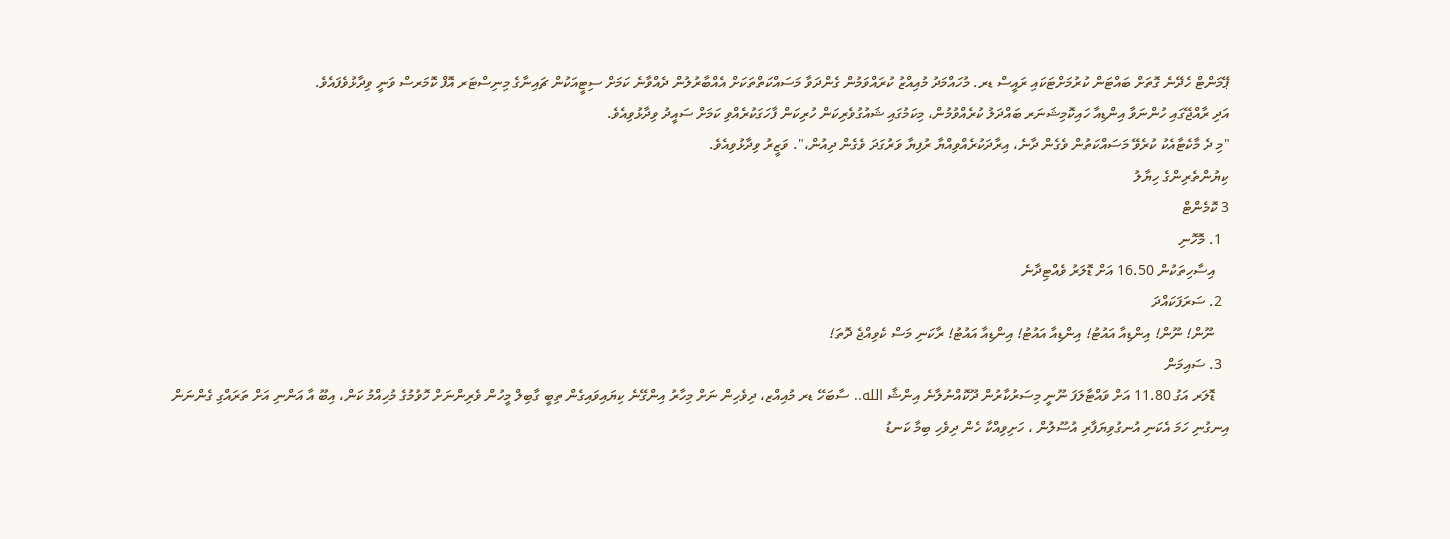ޕޭމަންޓް ހެދޭނެ ގޮތަށް ބައްޓަން ކުރުމަށްޓަކައި ރައީސް ޑރ. މުހައްމަދު މުއިއްޒު ކުރައްވަމުން ގެންދަވާ މަސައްކަތްތަކަށް އެއްބާރުލުން ދެއްވާނެ ކަމަށް ސިޓީއަކުން ޗައިނާގެ މިނިސްޓަރ އޮފް ކޮމަރސް ވަނީ ވިދާޅުވެފައެވެ.
އަދި ރާއްޖޭގައި ހުންނަވާ އިންޑިއާ ހައިކޮމިޝަނަރ ބައްދަލު ކުރެއްވުމުން، މިކަމުގައި ޝައުގުވެރިކަން ހުރިކަން ފާހަގަކުރެއްވި ކަމަށް ސައީދު ވިދާޅުވިއެވެ.
"މި ދެ މާކެޓާއެކު ކުރެވޭ މަސައްކަތުން ވެގެން ދާނެ، އިރާދަކުރެއްވިއްޔާ ރުފިޔާ ވަރުގަދަ ވެގެން ދިއުން،". ވަޒީރު ވިދާޅުވިއެވެ.
ކިޔުންތެރިންގެ ހިޔާލު
3 ކޮމެންޓް
  1. މޮހޮނި
    އިސާހިތަކުން 16.50 އަށް ޑޮލަރު ވެއްޓިދާނެ
  2. ސަރަފަކައްދަ
    ނޫން! ނޫން! އިންޑިއާ އައުޓު! އިންޑިއާ އައުޓު! އިންޑިއާ އައުޓު! ރާކަނި މަސް ކެވިއްޖެ ދޮތަ!
  3. ސައިމަން
    ޑޮލަރ އަގު 11.80 އަށް ވައްޓާލަފަ ނޫނީ މިސަރުކާރުން ދޫކޮއްނުލާނެ އިންޝާ الله.. ސާބަހޭ ޑރ މުއިއްޒ، ދިވެހިން ނަށް މިހާރު އިންގޭނެ ކިޔައިވައިގެން ތިބީ ގާބިލް މީހުން ވެރިންނަށް ހޮވުމުގެ މުހިއްމު ކަން، އިބޫ އާ އަންނި އަށް ތަރައްގި ގެންނަން އިނގުނި ހަމަ އެކަނި އުނގުވިޔަފާރި އުސޫލުން ، ހަށިވިއްކާ ހެން ދިވެހި ބިމާ ކަނޑު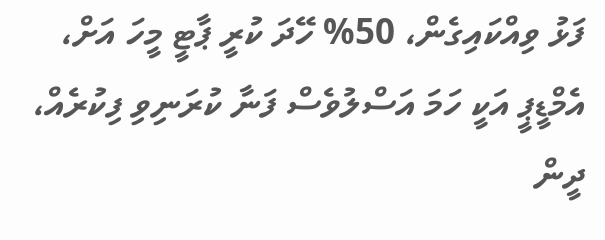ފަޅު ވިއްކައިގެން، 50% ހޭދަ ކުރީ ޕާޓީ މީހަ އަށް، އެމްޑީޕީ އަކީ ހަމަ އަސްލުވެސް ފަނާ ކުރަނިވި ފިކުރެއް، ދީން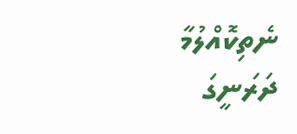ނެތިކޮއްލުމާ ދަރަނީގަ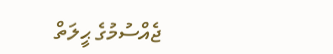ޖެއްސުމުގެ ޙީލަތް